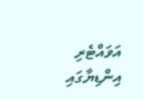އަވައްޓެރި އިންޑިޔާގައި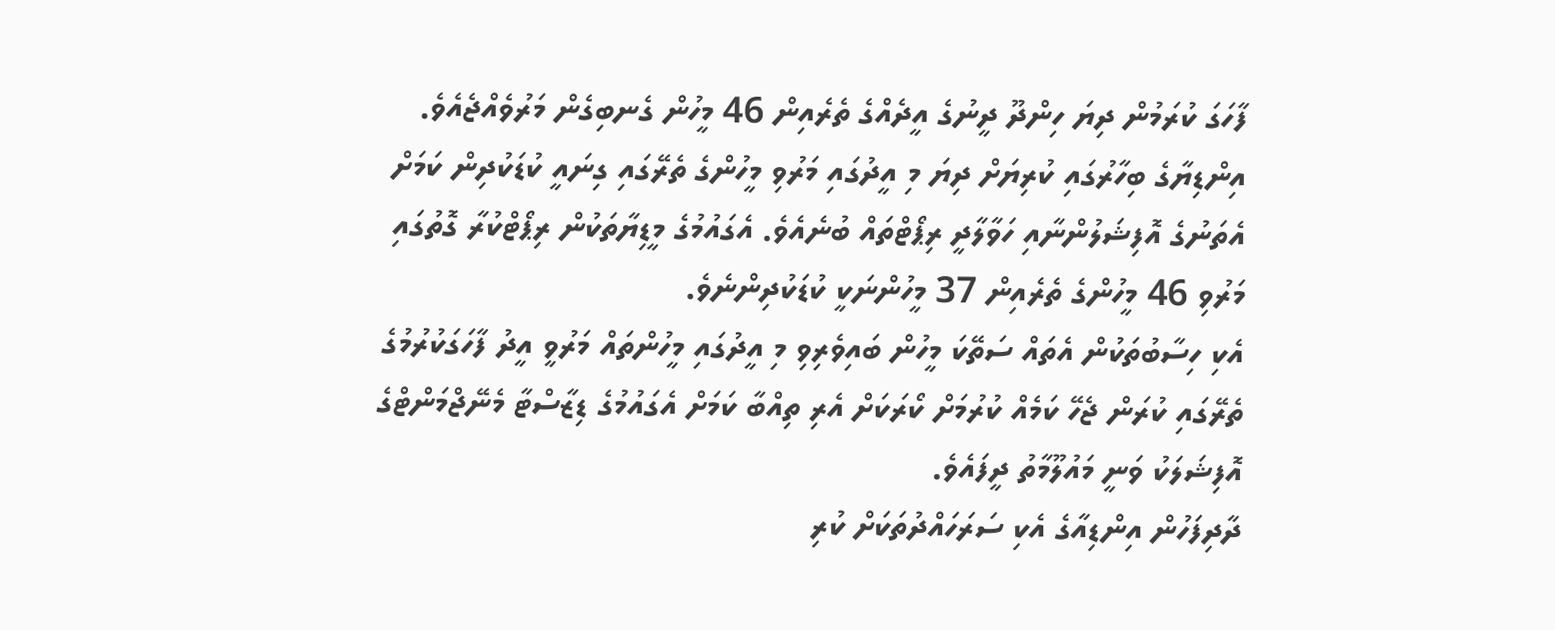ފާހަގަ ކުރަމުން ދިޔަ ހިންދޫ ދީނުގެ އީދެއްގެ ތެރެއިން 46 މީހުން ގެނބިގެން މަރުވެއްޖެއެވެ.
އިންޑިޔާގެ ބިހާރުގައި ކުރިޔަށް ދިޔަ މި އީދުގައި މަރުވި މީހުންގެ ތެރޭގައި ގިނައީ ކުޑަކުދިން ކަމަށް އެތަނުގެ އޮފިޝަލުންނާއި ހަވާލާދީ ރިޕޯޓްތައް ބުނެއެވެ. އެގައުމުގެ މީޑިޔާތަކުން ރިޕޯޓްކުރާ ގޮތުގައި މަރުވި 46 މީހުންގެ ތެރެއިން 37 މީހުންނަކީ ކުޑަކުދިންނެވެ.
އެކި ހިސާބުތަކުން އެތައް ސަތޭކަ މީހުން ބައިވެރިވި މި އީދުގައި މީހުންތައް މަރުވީ އީދު ފާހަގަކުރުމުގެ ތެރޭގައި ކުރަން ޖެހޭ ކަމެއް ކުރުމަށް ކޯރަކަށް އެރި ތިއްބާ ކަމަށް އެގައުމުގެ ޑިޒާސްޓާ މެނޭޖްމަންޓްގެ އޮފިޝަލަކު ވަނީ މައުލޫމާތު ދީފައެވެ.
ދާދިފަހުން އިންޑިއާގެ އެކި ސަރަހައްދުތަކަށް ކުރި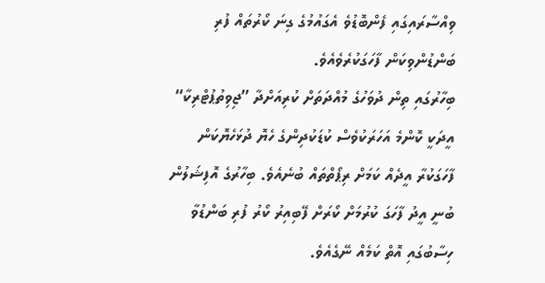ވިއްސާރައިގައި ފެންބޮޑުވެ އެގައުމުގެ ގިނަ ކޯރުތައް ފުރި ބަންޑުންވިކަން ފާހަގަކުރެވެއެވެ.
ބިހާރުގައި ތިން ދުވަހުގެ މުއްދަތަށް ކުރިއަށްދާ ”ޖިވިތުޕުޓްރިކާ“ އީދަކީ ކޮންމެ އަހަރަކުވެސް ކުޑަކުދިންގެ ހެޔޮ ދުޅަހެޔޮކަން ފާހަގަކުރާ އީދެއް ކަމަށް ރިޕޯތްތައް ބުނެއެވެ. ބިހާރުގެ އޮފިޝަލުން ބުނީ އީދު ފާހަގަ ކުރުމަށް ކޯރަށް ފޭބިއިރު ކޯރު ފުރި ބަންޑުވާ ހިސާބުގައި އޮތް ކަމެއް ނޭގެއެވެ.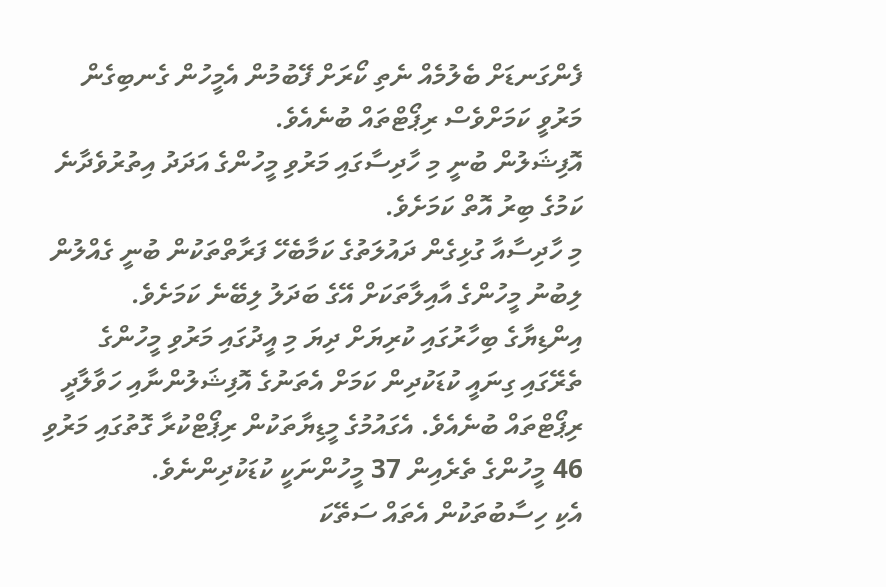ފެންގަނޑަށް ބެލުމެއް ނެތި ކޯރަށް ފޭބުމުން އެމީހުން ގެނބިގެން މަރުވީ ކަމަށްވެސް ރިޕޯޓްތައް ބުނެއެވެ.
އޮފިޝަލުން ބުނީ މި ހާދިސާގައި މަރުވި މީހުންގެ އަދަދު އިތުރުވެދާނެ ކަމުގެ ބިރު އޮތް ކަމަށެވެ.
މި ހާދިސާއާ ގުޅިގެން ދައުލަތުގެ ކަމާބެހޭ ފަރާތްތަކުން ބުނީ ގެއްލުން ލިބުނު މީހުންގެ އާއިލާތަކަށް އޭގެ ބަދަލު ލިބޭނެ ކަމަށެވެ.
އިންޑިޔާގެ ބިހާރުގައި ކުރިޔަށް ދިޔަ މި އީދުގައި މަރުވި މީހުންގެ ތެރޭގައި ގިނައީ ކުޑަކުދިން ކަމަށް އެތަނުގެ އޮފިޝަލުންނާއި ހަވާލާދީ ރިޕޯޓްތައް ބުނެއެވެ. އެގައުމުގެ މީޑިޔާތަކުން ރިޕޯޓްކުރާ ގޮތުގައި މަރުވި 46 މީހުންގެ ތެރެއިން 37 މީހުންނަކީ ކުޑަކުދިންނެވެ.
އެކި ހިސާބުތަކުން އެތައް ސަތޭކަ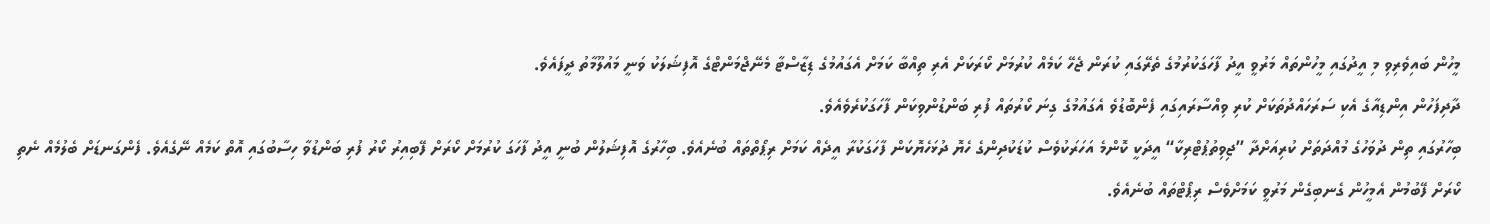މީހުން ބައިވެރިވި މި އީދުގައި މީހުންތައް މަރުވީ އީދު ފާހަގަކުރުމުގެ ތެރޭގައި ކުރަން ޖެހޭ ކަމެއް ކުރުމަށް ކޯރަކަށް އެރި ތިއްބާ ކަމަށް އެގައުމުގެ ޑިޒާސްޓާ މެނޭޖްމަންޓްގެ އޮފިޝަލަކު ވަނީ މައުލޫމާތު ދީފައެވެ.
ދާދިފަހުން އިންޑިއާގެ އެކި ސަރަހައްދުތަކަށް ކުރި ވިއްސާރައިގައި ފެންބޮޑުވެ އެގައުމުގެ ގިނަ ކޯރުތައް ފުރި ބަންޑުންވިކަން ފާހަގަކުރެވެއެވެ.
ބިހާރުގައި ތިން ދުވަހުގެ މުއްދަތަށް ކުރިއަށްދާ ”ޖިވިތުޕުޓްރިކާ“ އީދަކީ ކޮންމެ އަހަރަކުވެސް ކުޑަކުދިންގެ ހެޔޮ ދުޅަހެޔޮކަން ފާހަގަކުރާ އީދެއް ކަމަށް ރިޕޯތްތައް ބުނެއެވެ. ބިހާރުގެ އޮފިޝަލުން ބުނީ އީދު ފާހަގަ ކުރުމަށް ކޯރަށް ފޭބިއިރު ކޯރު ފުރި ބަންޑުވާ ހިސާބުގައި އޮތް ކަމެއް ނޭގެއެވެ. ފެންގަނޑަށް ބެލުމެއް ނެތި ކޯރަށް ފޭބުމުން އެމީހުން ގެނބިގެން މަރުވީ ކަމަށްވެސް ރިޕޯޓްތައް ބުނެއެވެ.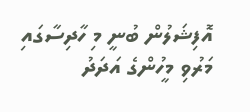އޮފިޝަލުން ބުނީ މި ހާދިސާގައި މަރުވި މީހުންގެ އަދަދު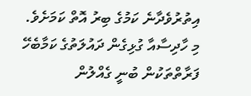އިތުރުވެދާނެ ކަމުގެ ބިރު އޮތް ކަމަށެވެ.
މި ހާދިސާއާ ގުޅިގެން ދައުލަތުގެ ކަމާބެހޭ ފަރާތްތަކުން ބުނީ ގެއްލުން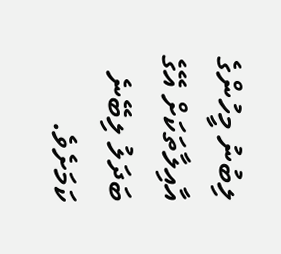ލިބުނު މީހުންގެ އާއިލާތަކަށް އޭގެ ބަދަލު ލިބޭނެ ކަމަށެވެ.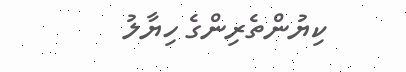ކިޔުންތެރިންގެ ހިޔާލު